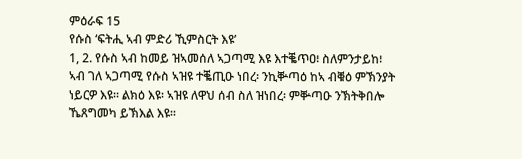ምዕራፍ 15
የሱስ ‘ፍትሒ ኣብ ምድሪ ኺምስርት እዩ’
1, 2. የሱስ ኣብ ከመይ ዝኣመሰለ ኣጋጣሚ እዩ እተቘጥዐ፧ ስለምንታይከ፧
ኣብ ገለ ኣጋጣሚ የሱስ ኣዝዩ ተቘጢዑ ነበረ፡ ንኪቝጣዕ ከኣ ብቑዕ ምኽንያት ነይርዎ እዩ። ልክዕ እዩ፡ ኣዝዩ ለዋህ ሰብ ስለ ዝነበረ፡ ምቝጣዑ ንኽትቅበሎ ኼጸግመካ ይኽእል እዩ።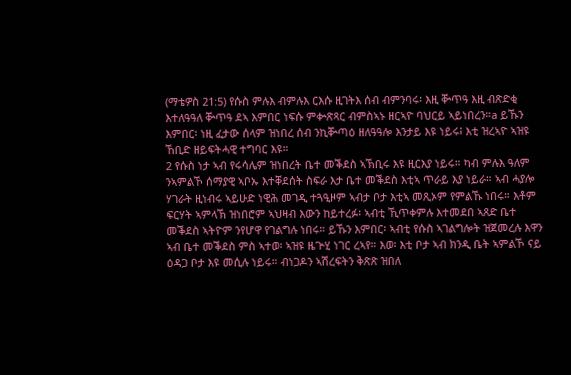(ማቴዎስ 21:5) የሱስ ምሉእ ብምሉእ ርእሱ ዚገትእ ሰብ ብምንባሩ፡ እዚ ቝጥዓ እዚ ብጽድቂ እተለዓዓለ ቝጥዓ ደኣ እምበር ነፍሱ ምቍጽጻር ብምስኣኑ ዘርኣዮ ባህርይ ኣይነበረን።a ይኹን እምበር፡ ነዚ ፈታው ሰላም ዝነበረ ሰብ ንኪቝጣዕ ዘለዓዓሎ እንታይ እዩ ነይሩ፧ እቲ ዝረኣዮ ኣዝዩ ኸቢድ ዘይፍትሓዊ ተግባር እዩ።
2 የሱስ ነታ ኣብ የሩሳሌም ዝነበረት ቤተ መቕደስ ኣኽቢሩ እዩ ዚርእያ ነይሩ። ካብ ምሉእ ዓለም ንኣምልኾ ሰማያዊ ኣቦኡ እተቐደሰት ስፍራ እታ ቤተ መቕደስ እቲኣ ጥራይ እያ ነይራ። ኣብ ሓያሎ ሃገራት ዚነብሩ ኣይሁድ ነዊሕ መገዲ ተጓዒዞም ኣብታ ቦታ እቲኣ መጺኦም የምልኹ ነበሩ። እቶም ፍርሃት ኣምላኽ ዝነበሮም ኣህዛብ እውን ከይተረፉ፡ ኣብቲ ኺጥቀምሉ እተመደበ ኣጸድ ቤተ መቕደስ ኣትዮም ንየሆዋ የገልግሉ ነበሩ። ይኹን እምበር፡ ኣብቲ የሱስ ኣገልግሎት ዝጀመረሉ እዋን ኣብ ቤተ መቕደስ ምስ ኣተወ፡ ኣዝዩ ዜጕሂ ነገር ረኣየ። እወ፡ እቲ ቦታ ኣብ ክንዲ ቤት ኣምልኾ ናይ ዕዳጋ ቦታ እዩ መሲሉ ነይሩ። ብነጋዶን ኣሽረፍትን ቅጽጽ ዝበለ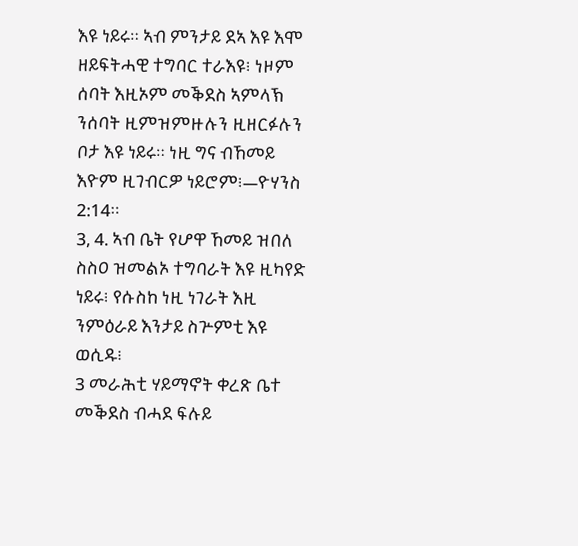እዩ ነይሩ። ኣብ ምንታይ ደኣ እዩ እሞ ዘይፍትሓዊ ተግባር ተራእዩ፧ ነዞም ሰባት እዚኦም መቕደስ ኣምላኽ ንሰባት ዚምዝምዙሉን ዚዘርፉሉን ቦታ እዩ ነይሩ። ነዚ ግና ብኸመይ እዮም ዚገብርዎ ነይሮም፧—ዮሃንስ 2:14።
3, 4. ኣብ ቤት የሆዋ ኸመይ ዝበለ ስስዐ ዝመልኦ ተግባራት እዩ ዚካየድ ነይሩ፧ የሱስከ ነዚ ነገራት እዚ ንምዕራይ እንታይ ስጕምቲ እዩ ወሲዱ፧
3 መራሕቲ ሃይማኖት ቀረጽ ቤተ መቕደስ ብሓደ ፍሉይ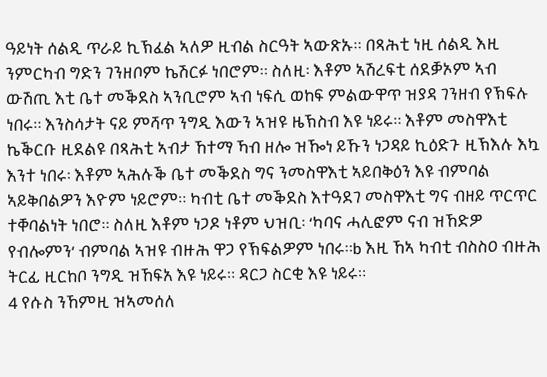ዓይነት ሰልዲ ጥራይ ኪኽፈል ኣለዎ ዚብል ስርዓት ኣውጽኡ። በጻሕቲ ነዚ ሰልዲ እዚ ንምርካብ ግድን ገንዘቦም ኬሽርፉ ነበሮም። ስለዚ፡ እቶም ኣሽረፍቲ ሰደቓኦም ኣብ ውሽጢ እቲ ቤተ መቕደስ ኣንቢሮም ኣብ ነፍሲ ወከፍ ምልውዋጥ ዝያዳ ገንዘብ የኽፍሉ ነበሩ። እንስሳታት ናይ ምሻጥ ንግዲ እውን ኣዝዩ ዜኽስብ እዩ ነይሩ። እቶም መስዋእቲ ኬቕርቡ ዚደልዩ በጻሕቲ ኣብታ ኸተማ ኻብ ዘሎ ዝዀነ ይኹን ነጋዳይ ኪዕድጉ ዚኽእሉ እኳ እንተ ነበሩ፡ እቶም ኣሕሉቕ ቤተ መቕደስ ግና ንመስዋእቲ ኣይበቅዕን እዩ ብምባል ኣይቅበልዎን እዮም ነይሮም። ካብቲ ቤተ መቕደስ እተዓደገ መስዋእቲ ግና ብዘይ ጥርጥር ተቐባልነት ነበሮ። ስለዚ እቶም ነጋዶ ነቶም ህዝቢ፡ ‘ካባና ሓሊፎም ናብ ዝኸድዎ የብሎምን’ ብምባል ኣዝዩ ብዙሕ ዋጋ የኽፍልዎም ነበሩ።b እዚ ኸኣ ካብቲ ብስስዐ ብዙሕ ትርፊ ዚርከቦ ንግዲ ዝኸፍአ እዩ ነይሩ። ዳርጋ ስርቂ እዩ ነይሩ።
4 የሱስ ንኸምዚ ዝኣመሰለ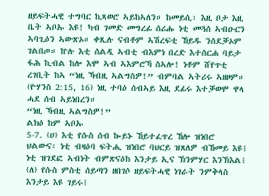ዘይፍትሓዊ ተግባር ኪጻወሮ ኣይከኣለን። ከመይሲ፡ እዚ ቦታ እዚ ቤት ኣቦኡ እዩ! ካብ ገመድ መግረፊ ሰሪሑ ነቲ መጓሰ ኣብዑርን ኣባጊዕን ኣውጽኦ። ቀጺሉ ናብቶም ኣሽረፍቲ ኸይዱ ንሰደቓኦም ገልበጦ። ኵሉ እቲ ሰልዲ ኣብቲ ብእምነ በረድ እተሰርሐ ባይታ ፋሕ ኪብል ከሎ እሞ ኣብ ኣእምሮኻ ስኣሎ! ነቶም ሸየጥቲ ረገቢት ከኣ “ነዚ ኻብዚ ኣልግስዎ!” ብምባል ኣትሪሩ ኣዘዞም። (ዮሃንስ 2:15, 16) ነዚ ተባዕ ሰብኣይ እዚ ደፊሩ እተቓወሞ ዋላ ሓደ ሰብ ኣይነበረን።
“ነዚ ኻብዚ ኣልግስዎ!”
ልክዕ ከም ኣቦኡ
5-7. (ሀ) እቲ የሱስ ሰብ ኰይኑ ኸይተፈጥረ ኸሎ ዝነበሮ ህልውና፡ ነቲ ብዛዕባ ፍትሒ ዝነበሮ ባህርይ ዝጸለዎ ብኸመይ እዩ፧ ነቲ ዝገደፎ ኣብነት ብምጽናዕከ እንታይ ኢና ኽንምሃር እንኽእል፧ (ለ) የሱስ ምስቲ ሰይጣን ዘበገሶ ዘይፍትሓዊ ነገራት ንምቅላስ እንታይ እዩ ገይሩ፧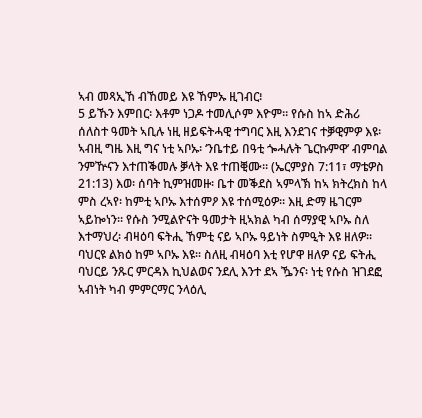ኣብ መጻኢኸ ብኸመይ እዩ ኸምኡ ዚገብር፧
5 ይኹን እምበር፡ እቶም ነጋዶ ተመሊሶም እዮም። የሱስ ከኣ ድሕሪ ሰለስተ ዓመት ኣቢሉ ነዚ ዘይፍትሓዊ ተግባር እዚ እንደገና ተቓዊምዎ እዩ፡ ኣብዚ ግዜ እዚ ግና ነቲ ኣቦኡ፡ ‘ንቤተይ በዓቲ ጐሓሉት ጌርኩምዋ’ ብምባል ንምዅናን እተጠቕመሉ ቓላት እዩ ተጠቒሙ። (ኤርምያስ 7:11፣ ማቴዎስ 21:13) እወ፡ ሰባት ኪምዝመዙ፡ ቤተ መቕደስ ኣምላኽ ከኣ ክትረክስ ከላ ምስ ረኣየ፡ ከምቲ ኣቦኡ እተሰምዖ እዩ ተሰሚዕዎ። እዚ ድማ ዜገርም ኣይኰነን። የሱስ ንሚልዮናት ዓመታት ዚኣክል ካብ ሰማያዊ ኣቦኡ ስለ እተማህረ፡ ብዛዕባ ፍትሒ ኸምቲ ናይ ኣቦኡ ዓይነት ስምዒት እዩ ዘለዎ። ባህርዩ ልክዕ ከም ኣቦኡ እዩ። ስለዚ ብዛዕባ እቲ የሆዋ ዘለዎ ናይ ፍትሒ ባህርይ ንጹር ምርዳእ ኪህልወና ንደሊ እንተ ደኣ ዄንና፡ ነቲ የሱስ ዝገደፎ ኣብነት ካብ ምምርማር ንላዕሊ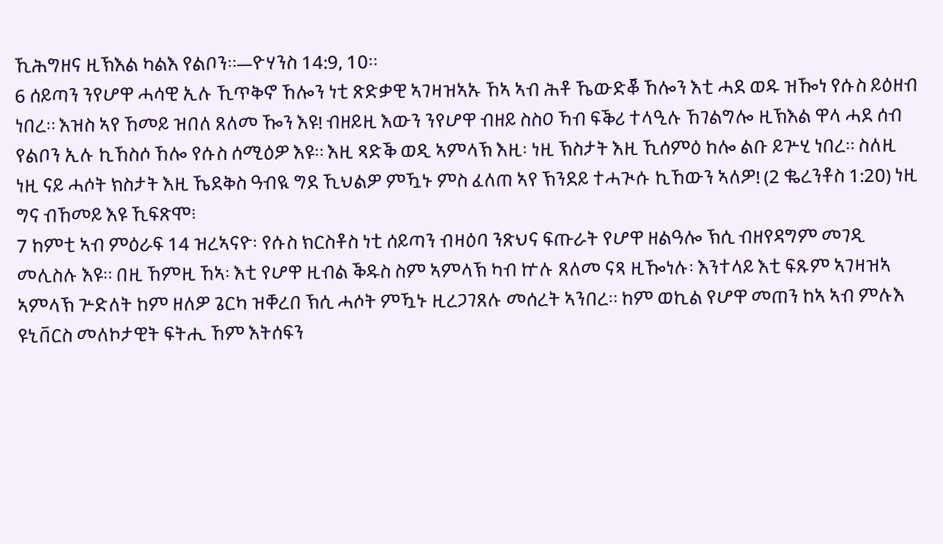ኺሕግዘና ዚኽእል ካልእ የልቦን።—ዮሃንስ 14:9, 10።
6 ሰይጣን ንየሆዋ ሓሳዊ ኢሉ ኺጥቅኖ ኸሎን ነቲ ጽድቃዊ ኣገዛዝኣኡ ኸኣ ኣብ ሕቶ ኼውድቖ ኸሎን እቲ ሓደ ወዱ ዝዀነ የሱስ ይዕዘብ ነበረ። እዝስ ኣየ ኸመይ ዝበለ ጸለመ ዀን እዩ! ብዘይዚ እውን ንየሆዋ ብዘይ ስስዐ ኻብ ፍቕሪ ተላዒሉ ኸገልግሎ ዚኽእል ዋላ ሓደ ሰብ የልቦን ኢሉ ኪኸስሶ ኸሎ የሱስ ሰሚዕዎ እዩ። እዚ ጻድቕ ወዲ ኣምላኽ እዚ፡ ነዚ ኽስታት እዚ ኺሰምዕ ከሎ ልቡ ይጕሂ ነበረ። ስለዚ ነዚ ናይ ሓሶት ክስታት እዚ ኼደቅስ ዓብዪ ግደ ኺህልዎ ምዃኑ ምስ ፈለጠ ኣየ ኽንደይ ተሓጒሱ ኪኸውን ኣለዎ! (2 ቈረንቶስ 1:20) ነዚ ግና ብኸመይ እዩ ኺፍጽሞ፧
7 ከምቲ ኣብ ምዕራፍ 14 ዝረኣናዮ፡ የሱስ ክርስቶስ ነቲ ሰይጣን ብዛዕባ ንጽህና ፍጡራት የሆዋ ዘልዓሎ ኽሲ ብዘየዳግም መገዲ መሊስሉ እዩ። በዚ ኸምዚ ኸኣ፡ እቲ የሆዋ ዚብል ቕዱስ ስም ኣምላኽ ካብ ኵሉ ጸለመ ናጻ ዚዀነሉ፡ እንተላይ እቲ ፍጹም ኣገዛዝኣ ኣምላኽ ጕድለት ከም ዘለዎ ጌርካ ዝቐረበ ኽሲ ሓሶት ምዃኑ ዚረጋገጸሉ መሰረት ኣንበረ። ከም ወኪል የሆዋ መጠን ከኣ ኣብ ምሉእ ዩኒቨርስ መለኮታዊት ፍትሒ ኸም እትሰፍን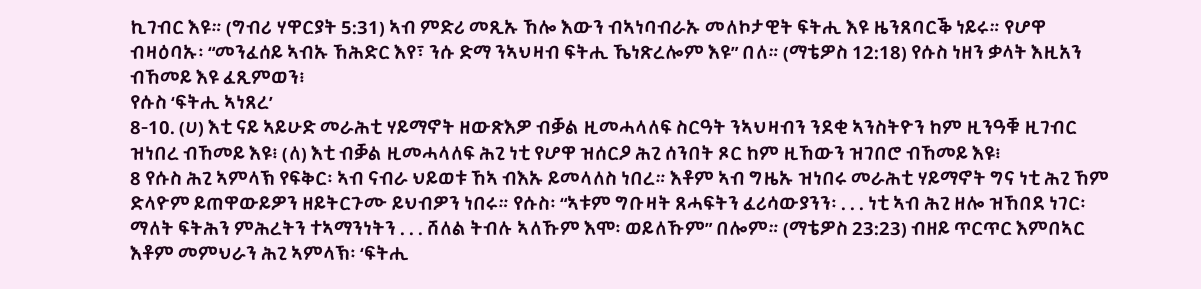ኪገብር እዩ። (ግብሪ ሃዋርያት 5:31) ኣብ ምድሪ መጺኡ ኸሎ እውን ብኣነባብራኡ መለኮታዊት ፍትሒ እዩ ዜንጸባርቕ ነይሩ። የሆዋ ብዛዕባኡ፡ “መንፈሰይ ኣብኡ ኸሕድር እየ፣ ንሱ ድማ ንኣህዛብ ፍትሒ ኼነጽረሎም እዩ” በለ። (ማቴዎስ 12:18) የሱስ ነዘን ቃላት እዚአን ብኸመይ እዩ ፈጺምወን፧
የሱስ ‘ፍትሒ ኣነጸረ’
8-10. (ሀ) እቲ ናይ ኣይሁድ መራሕቲ ሃይማኖት ዘውጽእዎ ብቓል ዚመሓላለፍ ስርዓት ንኣህዛብን ንደቂ ኣንስትዮን ከም ዚንዓቑ ዚገብር ዝነበረ ብኸመይ እዩ፧ (ለ) እቲ ብቓል ዚመሓላለፍ ሕጊ ነቲ የሆዋ ዝሰርዖ ሕጊ ሰንበት ጾር ከም ዚኸውን ዝገበሮ ብኸመይ እዩ፧
8 የሱስ ሕጊ ኣምላኽ የፍቅር፡ ኣብ ናብራ ህይወቱ ኸኣ ብእኡ ይመላለስ ነበረ። እቶም ኣብ ግዜኡ ዝነበሩ መራሕቲ ሃይማኖት ግና ነቲ ሕጊ ኸም ድላዮም ይጠዋውይዎን ዘይትርጉሙ ይህብዎን ነበሩ። የሱስ፡ “ኣቱም ግቡዛት ጸሓፍትን ፈሪሳውያንን፡ . . . ነቲ ኣብ ሕጊ ዘሎ ዝኸበደ ነገር፡ ማለት ፍትሕን ምሕረትን ተኣማንነትን . . . ሸለል ትብሉ ኣለኹም እሞ፡ ወይለኹም” በሎም። (ማቴዎስ 23:23) ብዘይ ጥርጥር እምበኣር እቶም መምህራን ሕጊ ኣምላኽ፡ ‘ፍትሒ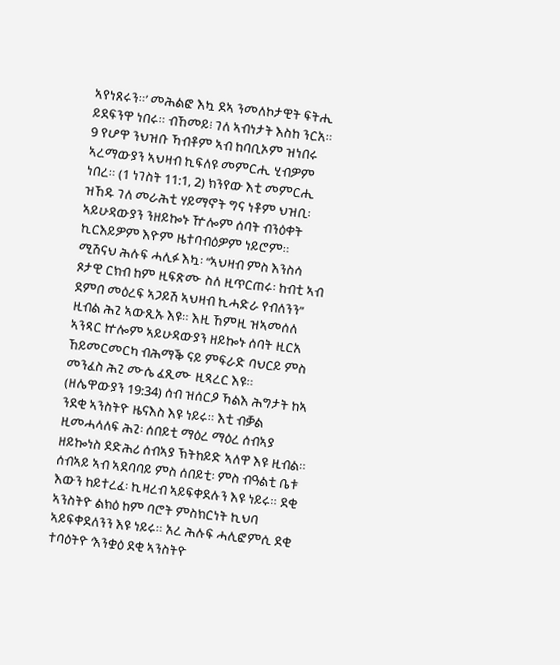ኣየነጸሩን።’ መሕልፎ እኳ ደኣ ንመለኮታዊት ፍትሒ ይደፍንዋ ነበሩ። ብኸመይ፧ ገለ ኣብነታት እስከ ንርአ።
9 የሆዋ ንህዝቡ ኻብቶም ኣብ ከባቢኦም ዝነበሩ ኣረማውያን ኣህዛብ ኪፍለዩ መምርሒ ሂብዎም ነበረ። (1 ነገስት 11:1, 2) ክንየው እቲ መምርሒ ዝኸዱ ገለ መራሕቲ ሃይማኖት ግና ነቶም ህዝቢ፡ ኣይሁዳውያን ንዘይኰኑ ዅሎም ሰባት ብንዕቀት ኪርእይዎም እዮም ዜተባብዕዎም ነይሮም። ሚሽናህ ሕሉፍ ሓሊፉ እኳ፡ “ኣህዛብ ምስ እንስሳ ጾታዊ ርክብ ከም ዚፍጽሙ ስለ ዚጥርጠሩ፡ ከብቲ ኣብ ደምበ መዕረፍ ኣጋይሽ ኣህዛብ ኪሓድራ የብለንን” ዚብል ሕጊ ኣውጺኡ እዩ። እዚ ኸምዚ ዝኣመሰለ ኣንጻር ኵሎም ኣይሁዳውያን ዘይኰኑ ሰባት ዚርአ ኸይመርመርካ ብሕማቕ ናይ ምፍራድ ባህርይ ምስ መንፈስ ሕጊ ሙሴ ፈጺሙ ዚጻረር እዩ። (ዘሌዋውያን 19:34) ሰብ ዝሰርዖ ኻልእ ሕግታት ከኣ ንደቂ ኣንስትዮ ዜናእስ እዩ ነይሩ። እቲ ብቓል ዚመሓላለፍ ሕጊ፡ ሰበይቲ ማዕረ ማዕረ ሰብኣያ ዘይኰነስ ደድሕሪ ሰብኣያ ኽትከይድ ኣለዋ እዩ ዚብል። ሰብኣይ ኣብ ኣደባባይ ምስ ሰበይቲ፡ ምስ ብዓልቲ ቤቱ እውን ከይተረፈ፡ ኪዛረብ ኣይፍቀደሉን እዩ ነይሩ። ደቂ ኣንስትዮ ልክዕ ከም ባሮት ምስክርነት ኪህባ ኣይፍቀደለንን እዩ ነይሩ። አረ ሕሉፍ ሓሊፎምሲ ደቂ ተባዕትዮ ‘እንቋዕ ደቂ ኣንስትዮ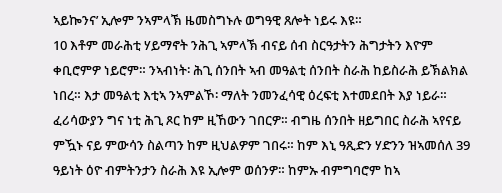ኣይኰንና’ ኢሎም ንኣምላኽ ዜመስግኑሉ ወግዓዊ ጸሎት ነይሩ እዩ።
10 እቶም መራሕቲ ሃይማኖት ንሕጊ ኣምላኽ ብናይ ሰብ ስርዓታትን ሕግታትን እዮም ቀቢሮምዎ ነይሮም። ንኣብነት፡ ሕጊ ሰንበት ኣብ መዓልቲ ሰንበት ስራሕ ከይስራሕ ይኽልክል ነበረ። እታ መዓልቲ እቲኣ ንኣምልኾ፡ ማለት ንመንፈሳዊ ዕረፍቲ እተመደበት እያ ነይራ። ፈሪሳውያን ግና ነቲ ሕጊ ጾር ከም ዚኸውን ገበርዎ። ብግዜ ሰንበት ዘይግበር ስራሕ ኣየናይ ምዃኑ ናይ ምውሳን ስልጣን ከም ዚህልዎም ገበሩ። ከም እኒ ዓጺድን ሃድንን ዝኣመሰለ 39 ዓይነት ዕዮ ብምትንታን ስራሕ እዩ ኢሎም ወሰንዎ። ከምኡ ብምግባሮም ከኣ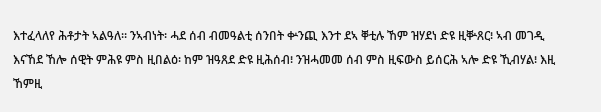እተፈላለየ ሕቶታት ኣልዓለ። ንኣብነት፡ ሓደ ሰብ ብመዓልቲ ሰንበት ቍንጪ እንተ ደኣ ቐቲሉ ኸም ዝሃደነ ድዩ ዚቝጸር፧ ኣብ መገዲ እናኸደ ኸሎ ሰዊት ምሕዩ ምስ ዚበልዕ፡ ከም ዝዓጸደ ድዩ ዚሕሰብ፧ ንዝሓመመ ሰብ ምስ ዚፍውስ ይሰርሕ ኣሎ ድዩ ኺብሃል፧ እዚ ኸምዚ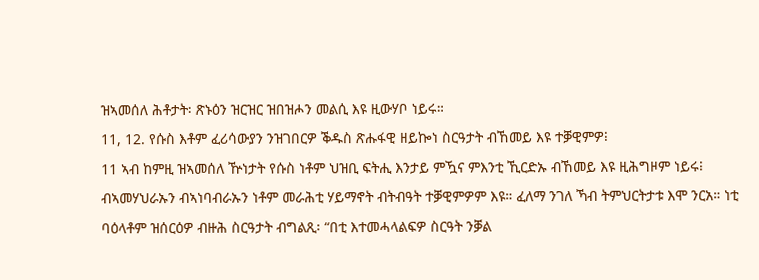ዝኣመሰለ ሕቶታት፡ ጽኑዕን ዝርዝር ዝበዝሖን መልሲ እዩ ዚውሃቦ ነይሩ።
11, 12. የሱስ እቶም ፈሪሳውያን ንዝገበርዎ ቕዱስ ጽሑፋዊ ዘይኰነ ስርዓታት ብኸመይ እዩ ተቓዊምዎ፧
11 ኣብ ከምዚ ዝኣመሰለ ዅነታት የሱስ ነቶም ህዝቢ ፍትሒ እንታይ ምዃና ምእንቲ ኺርድኡ ብኸመይ እዩ ዚሕግዞም ነይሩ፧ ብኣመሃህራኡን ብኣነባብራኡን ነቶም መራሕቲ ሃይማኖት ብትብዓት ተቓዊምዎም እዩ። ፈለማ ንገለ ኻብ ትምህርትታቱ እሞ ንርአ። ነቲ ባዕላቶም ዝሰርዕዎ ብዙሕ ስርዓታት ብግልጺ፡ “በቲ እተመሓላልፍዎ ስርዓት ንቓል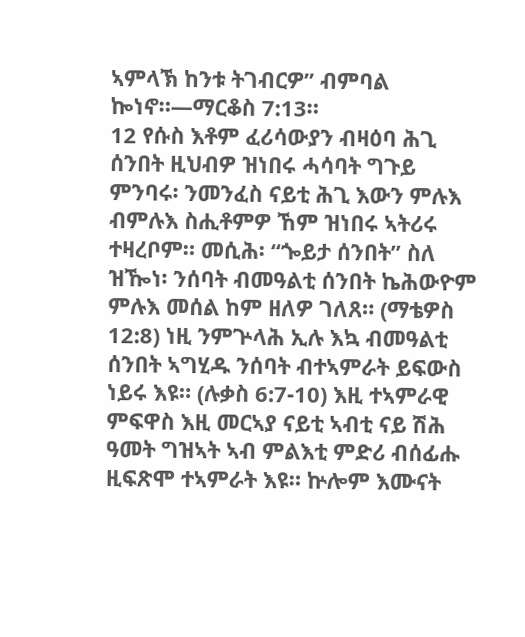ኣምላኽ ከንቱ ትገብርዎ” ብምባል ኰነኖ።—ማርቆስ 7:13።
12 የሱስ እቶም ፈሪሳውያን ብዛዕባ ሕጊ ሰንበት ዚህብዎ ዝነበሩ ሓሳባት ግጉይ ምንባሩ፡ ንመንፈስ ናይቲ ሕጊ እውን ምሉእ ብምሉእ ስሒቶምዎ ኸም ዝነበሩ ኣትሪሩ ተዛረቦም። መሲሕ፡ “ጐይታ ሰንበት” ስለ ዝዀነ፡ ንሰባት ብመዓልቲ ሰንበት ኬሕውዮም ምሉእ መሰል ከም ዘለዎ ገለጸ። (ማቴዎስ 12:8) ነዚ ንምጕላሕ ኢሉ እኳ ብመዓልቲ ሰንበት ኣግሂዱ ንሰባት ብተኣምራት ይፍውስ ነይሩ እዩ። (ሉቃስ 6:7-10) እዚ ተኣምራዊ ምፍዋስ እዚ መርኣያ ናይቲ ኣብቲ ናይ ሽሕ ዓመት ግዝኣት ኣብ ምልእቲ ምድሪ ብሰፊሑ ዚፍጽሞ ተኣምራት እዩ። ኵሎም እሙናት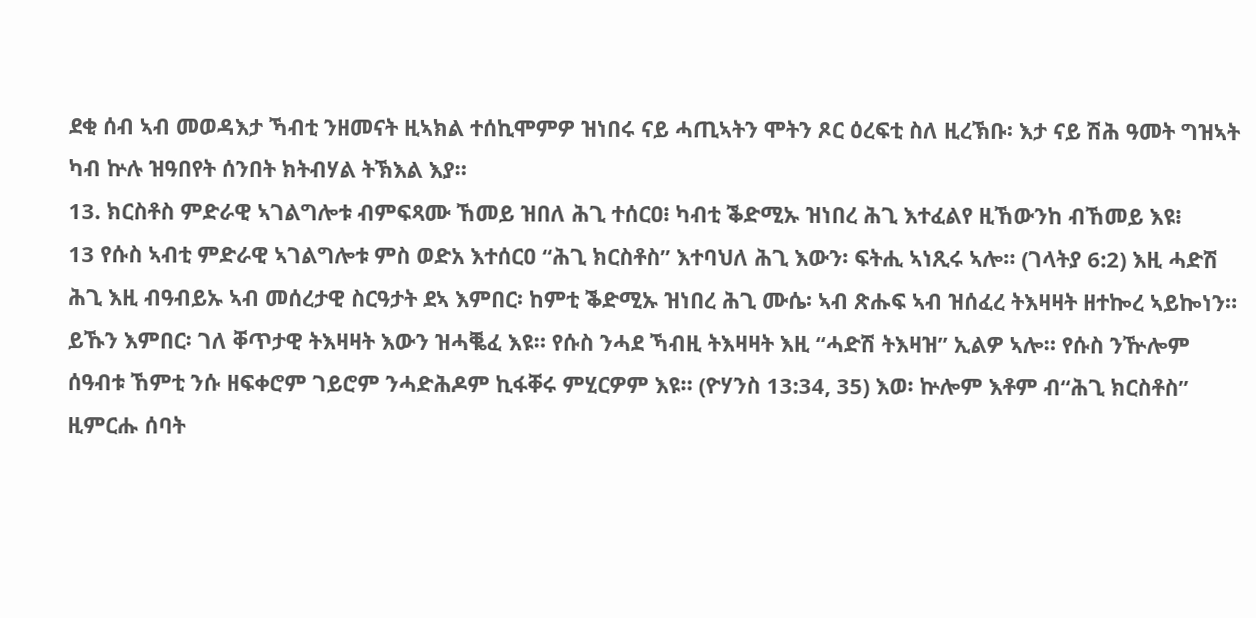ደቂ ሰብ ኣብ መወዳእታ ኻብቲ ንዘመናት ዚኣክል ተሰኪሞምዎ ዝነበሩ ናይ ሓጢኣትን ሞትን ጾር ዕረፍቲ ስለ ዚረኽቡ፡ እታ ናይ ሽሕ ዓመት ግዝኣት ካብ ኵሉ ዝዓበየት ሰንበት ክትብሃል ትኽእል እያ።
13. ክርስቶስ ምድራዊ ኣገልግሎቱ ብምፍጻሙ ኸመይ ዝበለ ሕጊ ተሰርዐ፧ ካብቲ ቕድሚኡ ዝነበረ ሕጊ እተፈልየ ዚኸውንከ ብኸመይ እዩ፧
13 የሱስ ኣብቲ ምድራዊ ኣገልግሎቱ ምስ ወድአ እተሰርዐ “ሕጊ ክርስቶስ” እተባህለ ሕጊ እውን፡ ፍትሒ ኣነጺሩ ኣሎ። (ገላትያ 6:2) እዚ ሓድሽ ሕጊ እዚ ብዓብይኡ ኣብ መሰረታዊ ስርዓታት ደኣ እምበር፡ ከምቲ ቕድሚኡ ዝነበረ ሕጊ ሙሴ፡ ኣብ ጽሑፍ ኣብ ዝሰፈረ ትእዛዛት ዘተኰረ ኣይኰነን። ይኹን እምበር፡ ገለ ቐጥታዊ ትእዛዛት እውን ዝሓቘፈ እዩ። የሱስ ንሓደ ኻብዚ ትእዛዛት እዚ “ሓድሽ ትእዛዝ” ኢልዎ ኣሎ። የሱስ ንዅሎም ሰዓብቱ ኸምቲ ንሱ ዘፍቀሮም ገይሮም ንሓድሕዶም ኪፋቐሩ ምሂርዎም እዩ። (ዮሃንስ 13:34, 35) እወ፡ ኵሎም እቶም ብ“ሕጊ ክርስቶስ” ዚምርሑ ሰባት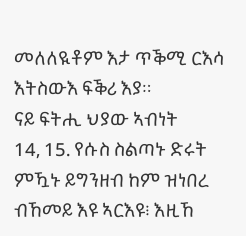መለለዪቶም እታ ጥቕሚ ርእሳ እትስውእ ፍቕሪ እያ።
ናይ ፍትሒ ህያው ኣብነት
14, 15. የሱስ ስልጣኑ ድሩት ምዃኑ ይግንዘብ ከም ዝነበረ ብኸመይ እዩ ኣርእዩ፧ እዚኸ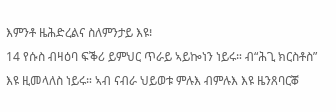እምንቶ ዜሕድረልና ስለምንታይ እዩ፧
14 የሱስ ብዛዕባ ፍቕሪ ይምህር ጥራይ ኣይኰነን ነይሩ። ብ“ሕጊ ክርስቶስ” እዩ ዚመላለስ ነይሩ። ኣብ ናብራ ህይወቱ ምሉእ ብምሉእ እዩ ዜንጸባርቖ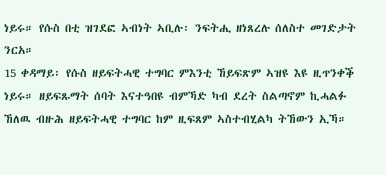ነይሩ። የሱስ በቲ ዝገደፎ ኣብነት ኣቢሉ፡ ንፍትሒ ዘነጸረሉ ሰለስተ መገድታት ንርአ።
15 ቀዳማይ፡ የሱስ ዘይፍትሓዊ ተግባር ምእንቲ ኸይፍጽም ኣዝዩ እዩ ዚጥንቀቕ ነይሩ። ዘይፍጹማት ሰባት እናተዓበዩ ብምኻድ ካብ ደረት ስልጣኖም ኪሓልፉ ኸለዉ ብዙሕ ዘይፍትሓዊ ተግባር ከም ዚፍጸም ኣስተብሂልካ ትኸውን ኢኻ።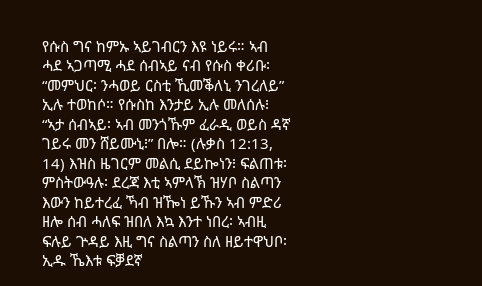የሱስ ግና ከምኡ ኣይገብርን እዩ ነይሩ። ኣብ ሓደ ኣጋጣሚ ሓደ ሰብኣይ ናብ የሱስ ቀሪቡ፡ “መምህር፡ ንሓወይ ርስቲ ኺመቕለኒ ንገረለይ” ኢሉ ተወከሶ። የሱስከ እንታይ ኢሉ መለሰሉ፧ “ኣታ ሰብኣይ፡ ኣብ መንጎኹም ፈራዲ ወይስ ዳኛ ገይሩ መን ሸይሙኒ፧” በሎ። (ሉቃስ 12:13, 14) እዝስ ዜገርም መልሲ ደይኰነን፧ ፍልጠቱ፡ ምስትውዓሉ፡ ደረጃ እቲ ኣምላኽ ዝሃቦ ስልጣን እውን ከይተረፈ ኻብ ዝዀነ ይኹን ኣብ ምድሪ ዘሎ ሰብ ሓለፍ ዝበለ እኳ እንተ ነበረ፡ ኣብዚ ፍሉይ ጕዳይ እዚ ግና ስልጣን ስለ ዘይተዋህቦ፡ ኢዱ ኼእቱ ፍቓደኛ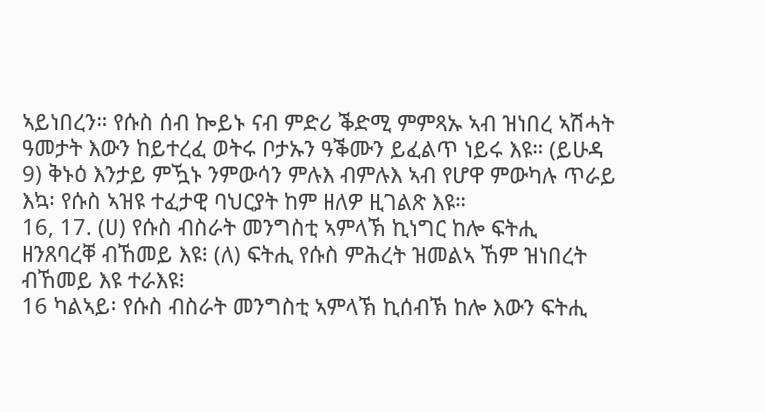ኣይነበረን። የሱስ ሰብ ኰይኑ ናብ ምድሪ ቕድሚ ምምጻኡ ኣብ ዝነበረ ኣሽሓት ዓመታት እውን ከይተረፈ ወትሩ ቦታኡን ዓቕሙን ይፈልጥ ነይሩ እዩ። (ይሁዳ 9) ቅኑዕ እንታይ ምዃኑ ንምውሳን ምሉእ ብምሉእ ኣብ የሆዋ ምውካሉ ጥራይ እኳ፡ የሱስ ኣዝዩ ተፈታዊ ባህርያት ከም ዘለዎ ዚገልጽ እዩ።
16, 17. (ሀ) የሱስ ብስራት መንግስቲ ኣምላኽ ኪነግር ከሎ ፍትሒ ዘንጸባረቐ ብኸመይ እዩ፧ (ለ) ፍትሒ የሱስ ምሕረት ዝመልኣ ኸም ዝነበረት ብኸመይ እዩ ተራእዩ፧
16 ካልኣይ፡ የሱስ ብስራት መንግስቲ ኣምላኽ ኪሰብኽ ከሎ እውን ፍትሒ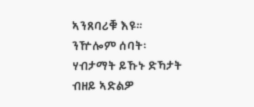ኣንጸባሪቑ እዩ። ንዅሎም ሰባት፡ ሃብታማት ይኹኑ ድኻታት ብዘይ ኣድልዎ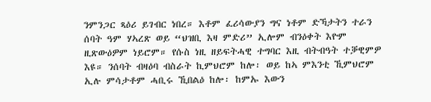ንምንጋር ጻዕሪ ይገብር ነበረ። እቶም ፈሪሳውያን ግና ነቶም ድኻታትን ተራን ሰባት ዓም ሃኣረጽ ወይ “ህዝቢ እዛ ምድሪ” ኢሎም ብንዕቀት እዮም ዚጽውዕዎም ነይሮም። የሱስ ነዚ ዘይፍትሓዊ ተግባር እዚ ብትብዓት ተቓዊምዎ እዩ። ንሰባት ብዛዕባ ብስራት ኪምህሮም ከሎ፡ ወይ ከኣ ምእንቲ ኺምህሮም ኢሉ ምሳታቶም ሓቢሩ ኺበልዕ ከሎ፡ ከምኡ እውን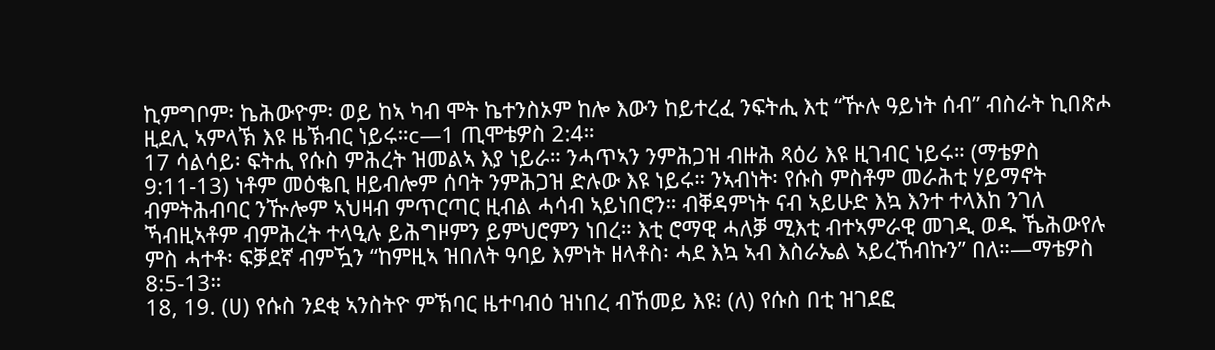ኪምግቦም፡ ኬሕውዮም፡ ወይ ከኣ ካብ ሞት ኬተንስኦም ከሎ እውን ከይተረፈ ንፍትሒ እቲ “ዅሉ ዓይነት ሰብ” ብስራት ኪበጽሖ ዚደሊ ኣምላኽ እዩ ዜኽብር ነይሩ።c—1 ጢሞቴዎስ 2:4።
17 ሳልሳይ፡ ፍትሒ የሱስ ምሕረት ዝመልኣ እያ ነይራ። ንሓጥኣን ንምሕጋዝ ብዙሕ ጻዕሪ እዩ ዚገብር ነይሩ። (ማቴዎስ 9:11-13) ነቶም መዕቈቢ ዘይብሎም ሰባት ንምሕጋዝ ድሉው እዩ ነይሩ። ንኣብነት፡ የሱስ ምስቶም መራሕቲ ሃይማኖት ብምትሕብባር ንዅሎም ኣህዛብ ምጥርጣር ዚብል ሓሳብ ኣይነበሮን። ብቐዳምነት ናብ ኣይሁድ እኳ እንተ ተላእከ ንገለ ኻብዚኣቶም ብምሕረት ተላዒሉ ይሕግዞምን ይምህሮምን ነበረ። እቲ ሮማዊ ሓለቓ ሚእቲ ብተኣምራዊ መገዲ ወዱ ኼሕውየሉ ምስ ሓተቶ፡ ፍቓደኛ ብምዃን “ከምዚኣ ዝበለት ዓባይ እምነት ዘላቶስ፡ ሓደ እኳ ኣብ እስራኤል ኣይረኸብኩን” በለ።—ማቴዎስ 8:5-13።
18, 19. (ሀ) የሱስ ንደቂ ኣንስትዮ ምኽባር ዜተባብዕ ዝነበረ ብኸመይ እዩ፧ (ለ) የሱስ በቲ ዝገደፎ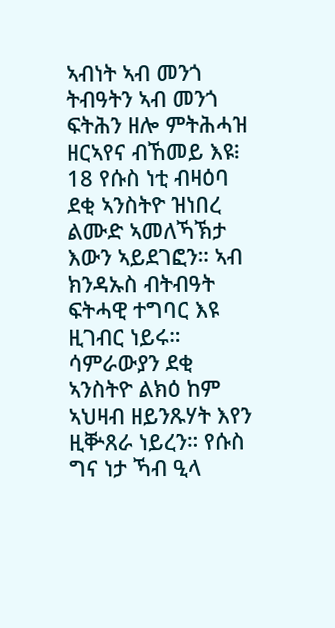ኣብነት ኣብ መንጎ ትብዓትን ኣብ መንጎ ፍትሕን ዘሎ ምትሕሓዝ ዘርኣየና ብኸመይ እዩ፧
18 የሱስ ነቲ ብዛዕባ ደቂ ኣንስትዮ ዝነበረ ልሙድ ኣመለኻኽታ እውን ኣይደገፎን። ኣብ ክንዳኡስ ብትብዓት ፍትሓዊ ተግባር እዩ ዚገብር ነይሩ። ሳምራውያን ደቂ ኣንስትዮ ልክዕ ከም ኣህዛብ ዘይንጹሃት እየን ዚቝጸራ ነይረን። የሱስ ግና ነታ ኻብ ዒላ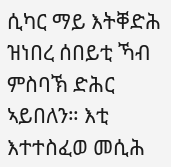ሲካር ማይ እትቐድሕ ዝነበረ ሰበይቲ ኻብ ምስባኽ ድሕር ኣይበለን። እቲ እተተስፈወ መሲሕ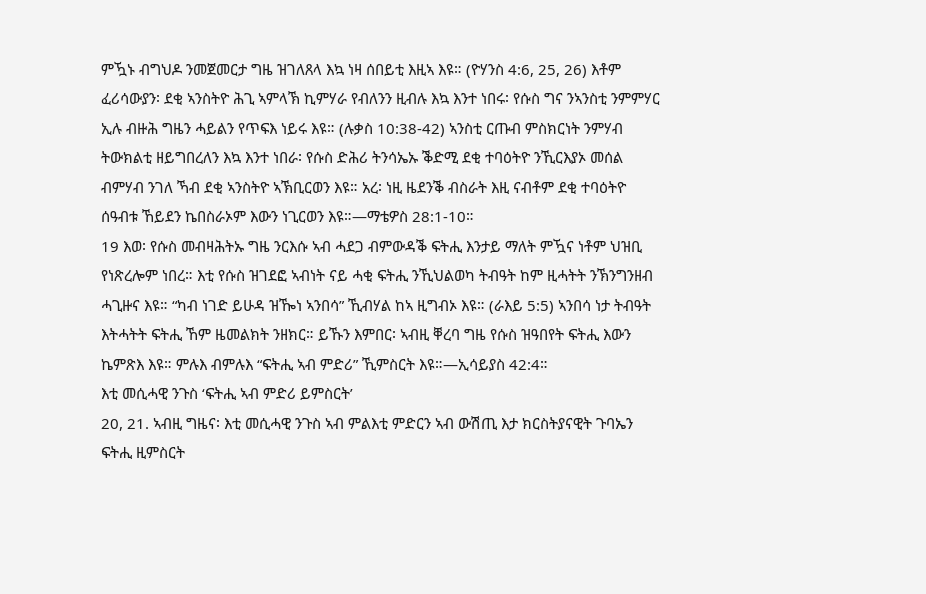ምዃኑ ብግህዶ ንመጀመርታ ግዜ ዝገለጸላ እኳ ነዛ ሰበይቲ እዚኣ እዩ። (ዮሃንስ 4:6, 25, 26) እቶም ፈሪሳውያን፡ ደቂ ኣንስትዮ ሕጊ ኣምላኽ ኪምሃራ የብለንን ዚብሉ እኳ እንተ ነበሩ፡ የሱስ ግና ንኣንስቲ ንምምሃር ኢሉ ብዙሕ ግዜን ሓይልን የጥፍእ ነይሩ እዩ። (ሉቃስ 10:38-42) ኣንስቲ ርጡብ ምስክርነት ንምሃብ ትውክልቲ ዘይግበረለን እኳ እንተ ነበራ፡ የሱስ ድሕሪ ትንሳኤኡ ቕድሚ ደቂ ተባዕትዮ ንኺርእያኦ መሰል ብምሃብ ንገለ ኻብ ደቂ ኣንስትዮ ኣኽቢርወን እዩ። አረ፡ ነዚ ዜደንቕ ብስራት እዚ ናብቶም ደቂ ተባዕትዮ ሰዓብቱ ኸይደን ኬበስራኦም እውን ነጊርወን እዩ።—ማቴዎስ 28:1-10።
19 እወ፡ የሱስ መብዛሕትኡ ግዜ ንርእሱ ኣብ ሓደጋ ብምውዳቕ ፍትሒ እንታይ ማለት ምዃና ነቶም ህዝቢ የነጽረሎም ነበረ። እቲ የሱስ ዝገደፎ ኣብነት ናይ ሓቂ ፍትሒ ንኺህልወካ ትብዓት ከም ዚሓትት ንኽንግንዘብ ሓጊዙና እዩ። “ካብ ነገድ ይሁዳ ዝዀነ ኣንበሳ” ኺብሃል ከኣ ዚግብኦ እዩ። (ራእይ 5:5) ኣንበሳ ነታ ትብዓት እትሓትት ፍትሒ ኸም ዜመልክት ንዘክር። ይኹን እምበር፡ ኣብዚ ቐረባ ግዜ የሱስ ዝዓበየት ፍትሒ እውን ኬምጽእ እዩ። ምሉእ ብምሉእ “ፍትሒ ኣብ ምድሪ” ኺምስርት እዩ።—ኢሳይያስ 42:4።
እቲ መሲሓዊ ንጉስ ‘ፍትሒ ኣብ ምድሪ ይምስርት’
20, 21. ኣብዚ ግዜና፡ እቲ መሲሓዊ ንጉስ ኣብ ምልእቲ ምድርን ኣብ ውሽጢ እታ ክርስትያናዊት ጉባኤን ፍትሒ ዚምስርት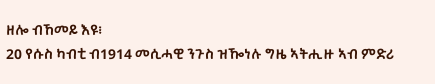ዘሎ ብኸመይ እዩ፧
20 የሱስ ካብቲ ብ1914 መሲሓዊ ንጉስ ዝዀነሉ ግዜ ኣትሒዙ ኣብ ምድሪ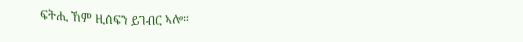ፍትሒ ኸም ዚሰፍን ይገብር ኣሎ።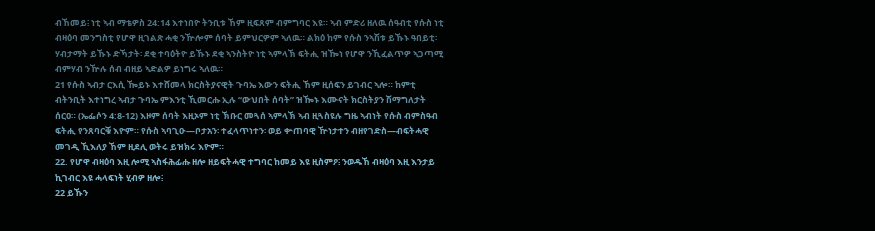ብኸመይ፧ ነቲ ኣብ ማቴዎስ 24:14 እተነበዮ ትንቢቱ ኸም ዚፍጸም ብምግባር እዩ። ኣብ ምድሪ ዘለዉ ሰዓብቲ የሱስ ነቲ ብዛዕባ መንግስቲ የሆዋ ዚገልጽ ሓቂ ንዅሎም ሰባት ይምህርዎም ኣለዉ። ልክዕ ከም የሱስ ንኣሽቱ ይኹኑ ዓበይቲ፡ ሃብታማት ይኹኑ ድኻታት፡ ደቂ ተባዕትዮ ይኹኑ ደቂ ኣንስትዮ ነቲ ኣምላኽ ፍትሒ ዝዀነ የሆዋ ንኺፈልጥዎ ኣጋጣሚ ብምሃብ ንዅሉ ሰብ ብዘይ ኣድልዎ ይነግሩ ኣለዉ።
21 የሱስ ኣብታ ርእሲ ዀይኑ እተሸመላ ክርስትያናዊት ጉባኤ እውን ፍትሒ ኸም ዚሰፍን ይገብር ኣሎ። ከምቲ ብትንቢት እተነግረ ኣብታ ጉባኤ ምእንቲ ኺመርሑ ኢሉ “ውህበት ሰባት” ዝዀኑ እሙናት ክርስትያን ሽማግለታት ሰርዐ። (ኤፌሶን 4:8-12) እዞም ሰባት እዚኦም ነቲ ኽቡር መጓሰ ኣምላኽ ኣብ ዚጓስዩሉ ግዜ ኣብነት የሱስ ብምስዓብ ፍትሒ የንጸባርቑ እዮም። የሱስ ኣባጊዑ—ቦታአን፡ ተፈላጥነተን፡ ወይ ቍጠባዊ ዅነታተን ብዘየገድስ—ብፍትሓዊ መገዲ ኺእለያ ኸም ዚደሊ ወትሩ ይዝክሩ እዮም።
22. የሆዋ ብዛዕባ እዚ ሎሚ ኣስፋሕፊሑ ዘሎ ዘይፍትሓዊ ተግባር ከመይ እዩ ዚስምዖ፧ ንወዱኸ ብዛዕባ እዚ እንታይ ኪገብር እዩ ሓላፍነት ሂብዎ ዘሎ፧
22 ይኹን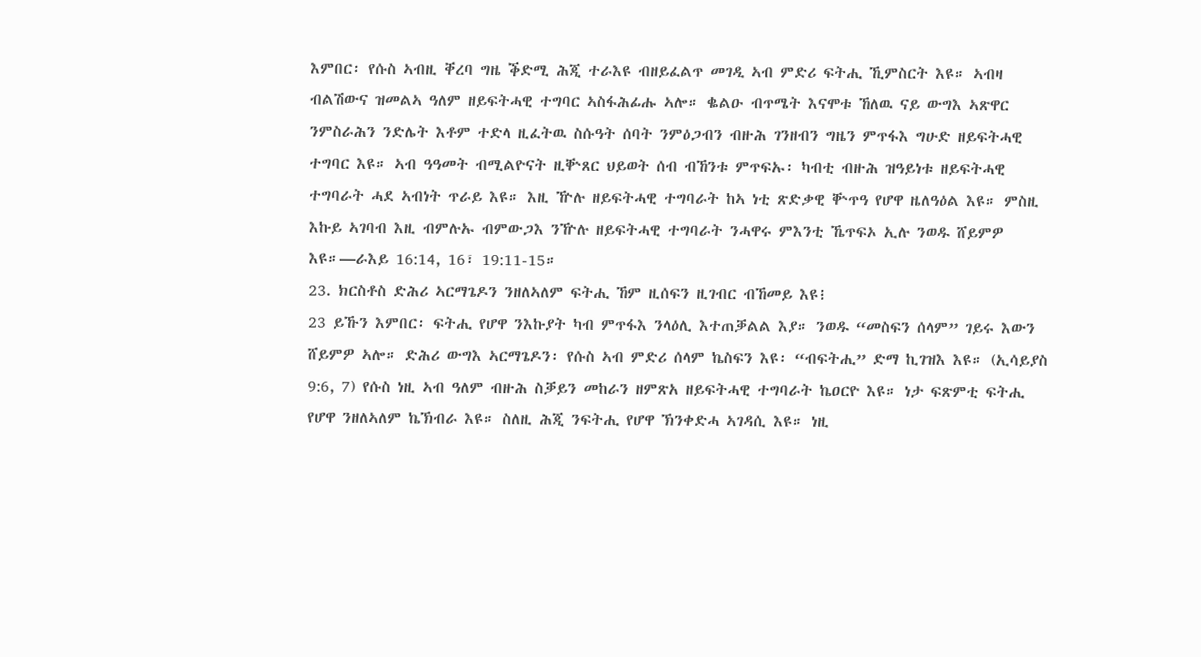እምበር፡ የሱስ ኣብዚ ቐረባ ግዜ ቕድሚ ሕጂ ተራእዩ ብዘይፈልጥ መገዲ ኣብ ምድሪ ፍትሒ ኺምስርት እዩ። ኣብዛ ብልሽውና ዝመልኣ ዓለም ዘይፍትሓዊ ተግባር ኣስፋሕፊሑ ኣሎ። ቈልዑ ብጥሜት እናሞቱ ኸለዉ ናይ ውግእ ኣጽዋር ንምስራሕን ንድሌት እቶም ተድላ ዚፈትዉ ስሱዓት ሰባት ንምዕጋብን ብዙሕ ገንዘብን ግዜን ምጥፋእ ግሁድ ዘይፍትሓዊ ተግባር እዩ። ኣብ ዓዓመት ብሚልዮናት ዚቝጸር ህይወት ሰብ ብኸንቱ ምጥፍኡ፡ ካብቲ ብዙሕ ዝዓይነቱ ዘይፍትሓዊ ተግባራት ሓደ ኣብነት ጥራይ እዩ። እዚ ዅሉ ዘይፍትሓዊ ተግባራት ከኣ ነቲ ጽድቃዊ ቝጥዓ የሆዋ ዜለዓዕል እዩ። ምስዚ እኩይ ኣገባብ እዚ ብምሉኡ ብምውጋእ ንዅሉ ዘይፍትሓዊ ተግባራት ንሓዋሩ ምእንቲ ኼጥፍኦ ኢሉ ንወዱ ሸይምዎ እዩ።—ራእይ 16:14, 16፣ 19:11-15።
23. ክርስቶስ ድሕሪ ኣርማጌዶን ንዘለኣለም ፍትሒ ኸም ዚሰፍን ዚገብር ብኸመይ እዩ፧
23 ይኹን እምበር፡ ፍትሒ የሆዋ ንእኩያት ካብ ምጥፋእ ንላዕሊ እተጠቓልል እያ። ንወዱ “መስፍን ሰላም” ገይሩ እውን ሸይምዎ ኣሎ። ድሕሪ ውግእ ኣርማጌዶን፡ የሱስ ኣብ ምድሪ ሰላም ኬስፍን እዩ፡ “ብፍትሒ” ድማ ኪገዝእ እዩ። (ኢሳይያስ 9:6, 7) የሱስ ነዚ ኣብ ዓለም ብዙሕ ስቓይን መከራን ዘምጽአ ዘይፍትሓዊ ተግባራት ኬዐርዮ እዩ። ነታ ፍጽምቲ ፍትሒ የሆዋ ንዘለኣለም ኬኽብራ እዩ። ስለዚ ሕጂ ንፍትሒ የሆዋ ኽንቀድሓ ኣገዳሲ እዩ። ነዚ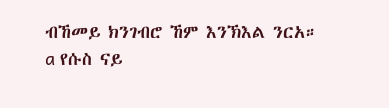ብኸመይ ክንገብሮ ኸም እንኽእል ንርአ።
a የሱስ ናይ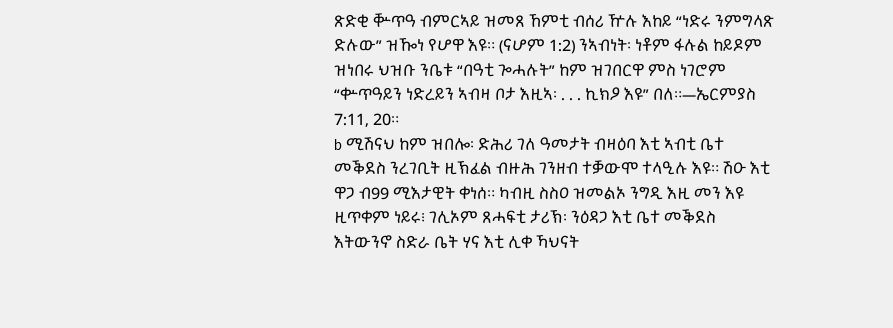ጽድቂ ቝጥዓ ብምርኣይ ዝመጸ ኸምቲ ብሰሪ ዅሉ እከይ “ነድሩ ንምግላጽ ድሉው” ዝዀነ የሆዋ እዩ። (ናሆም 1:2) ንኣብነት፡ ነቶም ፋሉል ከይዶም ዝነበሩ ህዝቡ ንቤቱ “በዓቲ ጐሓሉት” ከም ዝገበርዋ ምስ ነገሮም “ቍጥዓይን ነድረይን ኣብዛ ቦታ እዚኣ፡ . . . ኪክዖ እዩ” በለ።—ኤርምያስ 7:11, 20።
b ሚሽናህ ከም ዝበሎ፡ ድሕሪ ገለ ዓመታት ብዛዕባ እቲ ኣብቲ ቤተ መቕደስ ንረገቢት ዚኽፈል ብዙሕ ገንዘብ ተቓውሞ ተላዒሉ እዩ። ሽዑ እቲ ዋጋ ብ99 ሚእታዊት ቀነሰ። ካብዚ ስስዐ ዝመልኦ ንግዲ እዚ መን እዩ ዚጥቀም ነይሩ፧ ገሊኦም ጸሓፍቲ ታሪኽ፡ ንዕዳጋ እቲ ቤተ መቕደስ እትውንኖ ስድራ ቤት ሃና እቲ ሊቀ ኻህናት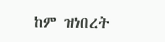ከም ዝነበረት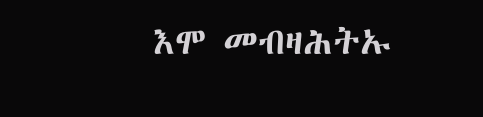እሞ መብዛሕትኡ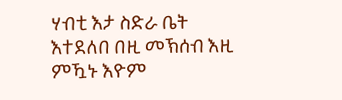ሃብቲ እታ ስድራ ቤት እተደለበ በዚ መኽሰብ እዚ ምዃኑ እዮም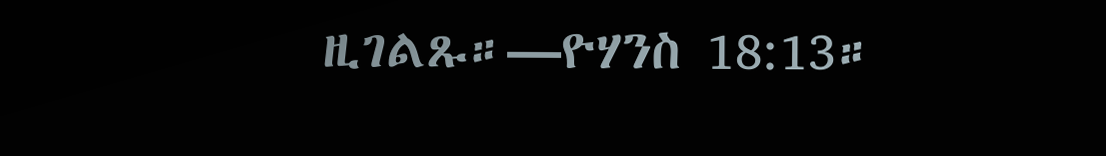ዚገልጹ።—ዮሃንስ 18:13።